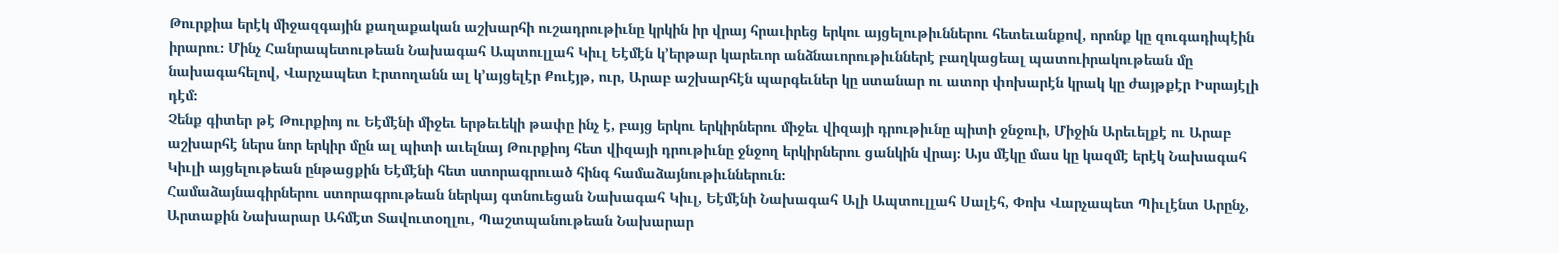Թուրքիա երէկ միջազգային քաղաքական աշխարհի ուշադրութիւնը կրկին իր վրայ հրաւիրեց երկու այցելութիւններու հետեւանքով, որոնք կը զուգադիպէին իրարու։ Մինչ Հանրապետութեան Նախագահ Ապտուլլահ Կիւլ Եէմէն կ’երթար կարեւոր անձնաւորութիւններէ բաղկացեալ պատուիրակութեան մը նախագահելով, Վարչապետ Էրտողանն ալ կ’այցելէր Քուէյթ, ուր, Արաբ աշխարհէն պարգեւներ կը ստանար ու ատոր փոխարէն կրակ կը ժայթքէր Իսրայէլի դէմ։
Չենք գիտեր թէ Թուրքիոյ ու Եէմէնի միջեւ երթեւեկի թափը ինչ է, բայց երկու երկիրներու միջեւ վիզայի դրութիւնը պիտի ջնջուի, Միջին Արեւելքէ ու Արաբ աշխարհէ ներս նոր երկիր մըն ալ պիտի աւելնայ Թուրքիոյ հետ վիզայի դրութիւնը ջնջող երկիրներու ցանկին վրայ։ Այս մէկը մաս կը կազմէ երէկ Նախագահ Կիւլի այցելութեան ընթացքին Եէմէնի հետ ստորագրուած հինգ համաձայնութիւններուն։
Համաձայնագիրներու ստորագրութեան ներկայ գտնուեցան Նախագահ Կիւլ, Եէմէնի Նախագահ Ալի Ապտուլլահ Սալէհ, Փոխ Վարչապետ Պիւլէնտ Արընչ, Արտաքին Նախարար Ահմէտ Տավուտօղլու, Պաշտպանութեան Նախարար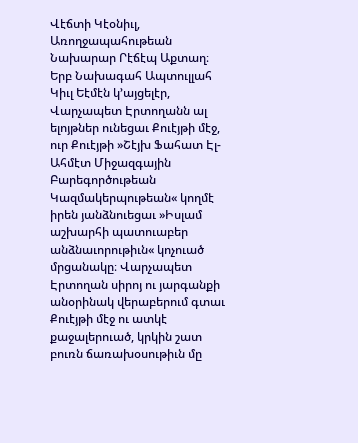Վէճտի Կէօնիւլ, Առողջապահութեան Նախարար Րէճէպ Աքտաղ։
Երբ Նախագահ Ապտուլլահ Կիւլ Եէմէն կ’այցելէր, Վարչապետ Էրտողանն ալ ելոյթներ ունեցաւ Քուէյթի մէջ, ուր Քուէյթի »Շէյխ Ֆահատ Էլ-Ահմէտ Միջազգային Բարեգործութեան Կազմակերպութեան« կողմէ իրեն յանձնուեցաւ »Իսլամ աշխարհի պատուաբեր անձնաւորութիւն« կոչուած մրցանակը։ Վարչապետ Էրտողան սիրոյ ու յարգանքի անօրինակ վերաբերում գտաւ Քուէյթի մէջ ու ատկէ քաջալերուած, կրկին շատ բուռն ճառախօսութիւն մը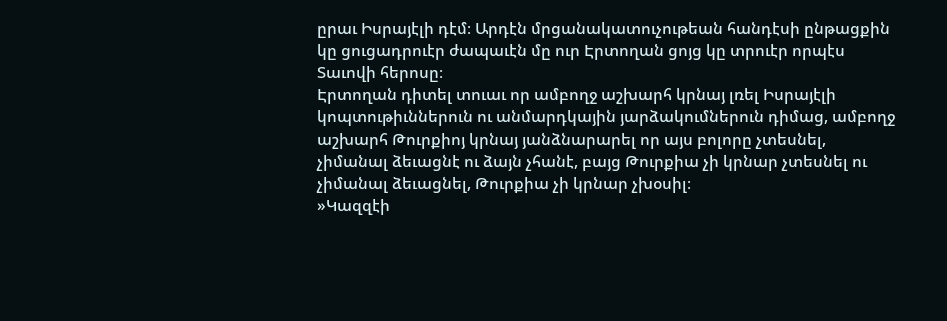ըրաւ Իսրայէլի դէմ։ Արդէն մրցանակատուչութեան հանդէսի ընթացքին կը ցուցադրուէր ժապաւէն մը ուր Էրտողան ցոյց կը տրուէր որպէս Տաւովի հերոսը։
Էրտողան դիտել տուաւ որ ամբողջ աշխարհ կրնայ լռել Իսրայէլի կոպտութիւններուն ու անմարդկային յարձակումներուն դիմաց, ամբողջ աշխարհ Թուրքիոյ կրնայ յանձնարարել որ այս բոլորը չտեսնել, չիմանալ ձեւացնէ ու ձայն չհանէ, բայց Թուրքիա չի կրնար չտեսնել ու չիմանալ ձեւացնել, Թուրքիա չի կրնար չխօսիլ։
»Կազզէի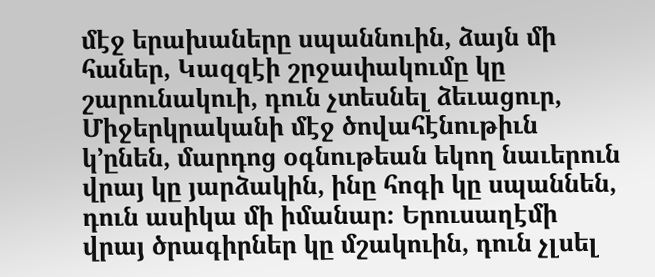մէջ երախաները սպաննուին, ձայն մի հաներ, Կազզէի շրջափակումը կը շարունակուի, դուն չտեսնել ձեւացուր, Միջերկրականի մէջ ծովահէնութիւն կ’ընեն, մարդոց օգնութեան եկող նաւերուն վրայ կը յարձակին, ինը հոգի կը սպաննեն, դուն ասիկա մի իմանար։ Երուսաղէմի վրայ ծրագիրներ կը մշակուին, դուն չլսել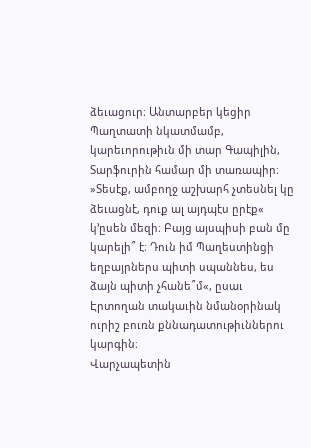ձեւացուր։ Անտարբեր կեցիր Պաղտատի նկատմամբ, կարեւորութիւն մի տար Գապիլին, Տարֆուրին համար մի տառապիր։ »Տեսէք, ամբողջ աշխարհ չտեսնել կը ձեւացնէ, դուք ալ այդպէս ըրէք« կ’ըսեն մեզի։ Բայց այսպիսի բան մը կարելի՞ է։ Դուն իմ Պաղեստինցի եղբայրներս պիտի սպաննես, ես ձայն պիտի չհանե՞մ«, ըսաւ Էրտողան տակաւին նմանօրինակ ուրիշ բուռն քննադատութիւններու կարգին։
Վարչապետին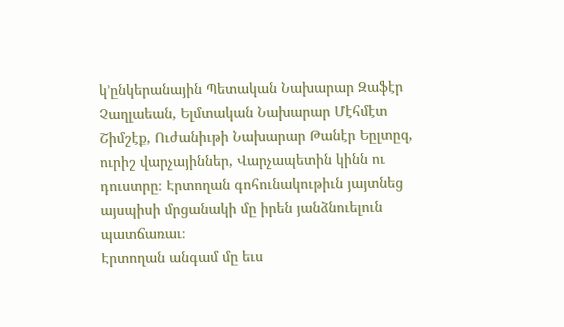կ’ընկերանային Պետական Նախարար Զաֆէր Չաղլաեան, Ելմտական Նախարար Մէհմէտ Շիմշէք, Ուժանիւթի Նախարար Թանէր Եըլտըզ, ուրիշ վարչայիններ, Վարչապետին կինն ու դուստրը։ Էրտողան գոհունակութիւն յայտնեց այսպիսի մրցանակի մը իրեն յանձնուելուն պատճառաւ։
Էրտողան անգամ մը եւս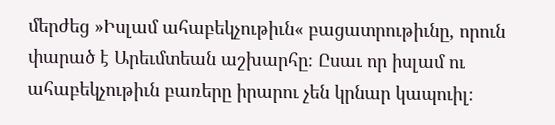մերժեց »Իսլամ ահաբեկչութիւն« բացատրութիւնը, որուն փարած է Արեւմտեան աշխարհը։ Ըսաւ որ իսլամ ու ահաբեկչութիւն բառերը իրարու չեն կրնար կապուիլ։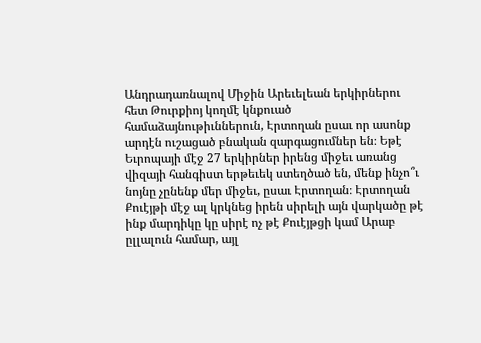Անդրադառնալով Միջին Արեւելեան երկիրներու հետ Թուրքիոյ կողմէ կնքուած համաձայնութիւններուն, Էրտողան ըսաւ որ ասոնք արդէն ուշացած բնական զարգացումներ են։ Եթէ Եւրոպայի մէջ 27 երկիրներ իրենց միջեւ առանց վիզայի հանգիստ երթեւեկ ստեղծած են, մենք ինչո՞ւ նոյնը չընենք մեր միջեւ, ըսաւ Էրտողան։ Էրտողան Քուէյթի մէջ ալ կրկնեց իրեն սիրելի այն վարկածը թէ ինք մարդիկը կը սիրէ ոչ թէ Քուէյթցի կամ Արաբ ըլլալուն համար, այլ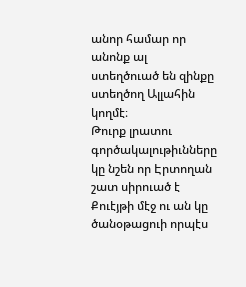անոր համար որ անոնք ալ ստեղծուած են զինքը ստեղծող Ալլահին կողմէ։
Թուրք լրատու գործակալութիւնները կը նշեն որ Էրտողան շատ սիրուած է Քուէյթի մէջ ու ան կը ծանօթացուի որպէս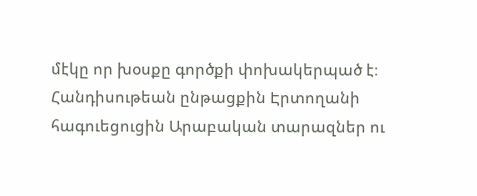մէկը որ խօսքը գործքի փոխակերպած է։
Հանդիսութեան ընթացքին Էրտողանի հագուեցուցին Արաբական տարազներ ու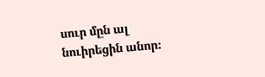սուր մըն ալ նուիրեցին անոր։